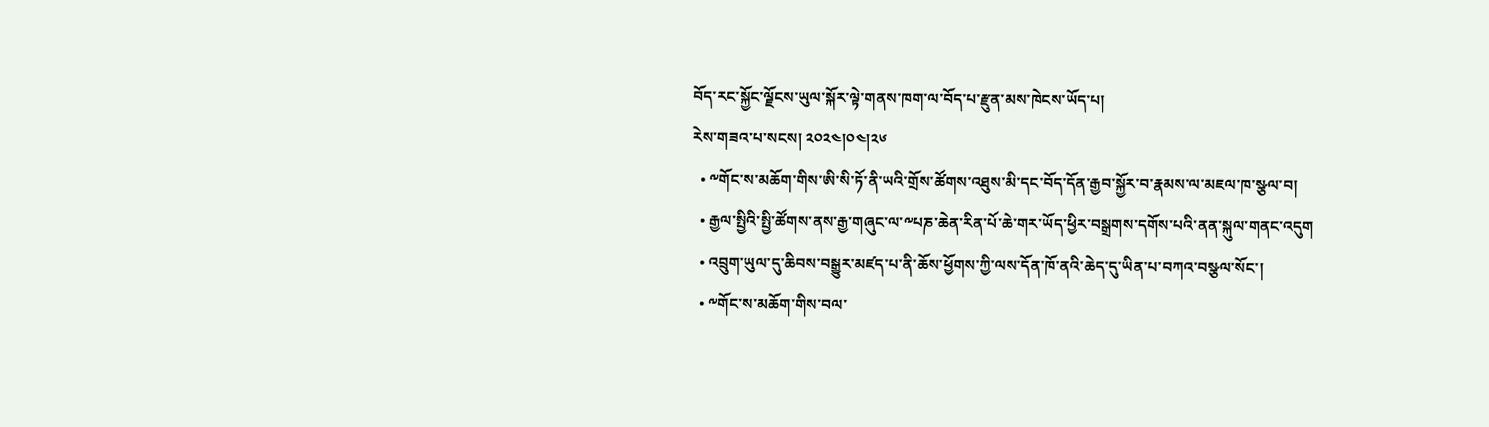བོད་རང་སྐྱོང་ལྗོངས་ཡུལ་སྐོར་ལྟེ་གནས་ཁག་ལ་བོད་པ་རྫུན་མས་ཁེངས་ཡོད་པ།
རེས་གཟའ་པ་སངས། ༢༠༢༤།༠༤།༢༦
  • ༸གོང་ས་མཆོག་གིས་ཨི་སི་ཏོ་ནི་ཡའི་གྲོས་ཚོགས་འཐུས་མི་དང་བོད་དོན་རྒྱབ་སྐྱོར་བ་རྣམས་ལ་མཇལ་ཁ་སྩལ་བ།
  • རྒྱལ་སྤྱིའི་སྤྱི་ཚོགས་ནས་རྒྱ་གཞུང་ལ་༸པཎ་ཆེན་རིན་པོ་ཆེ་གར་ཡོད་ཕྱིར་བསྒྲགས་དགོས་པའི་ནན་སྐུལ་གནང་འདུག
  • འབྲུག་ཡུལ་དུ་ཆིབས་བསྒྱུར་མཛད་པ་ནི་ཆོས་ཕྱོགས་ཀྱི་ལས་དོན་ཁོ་ནའི་ཆེད་དུ་ཡིན་པ་བཀའ་བསྩལ་སོང་།
  • ༸གོང་ས་མཆོག་གིས་བལ་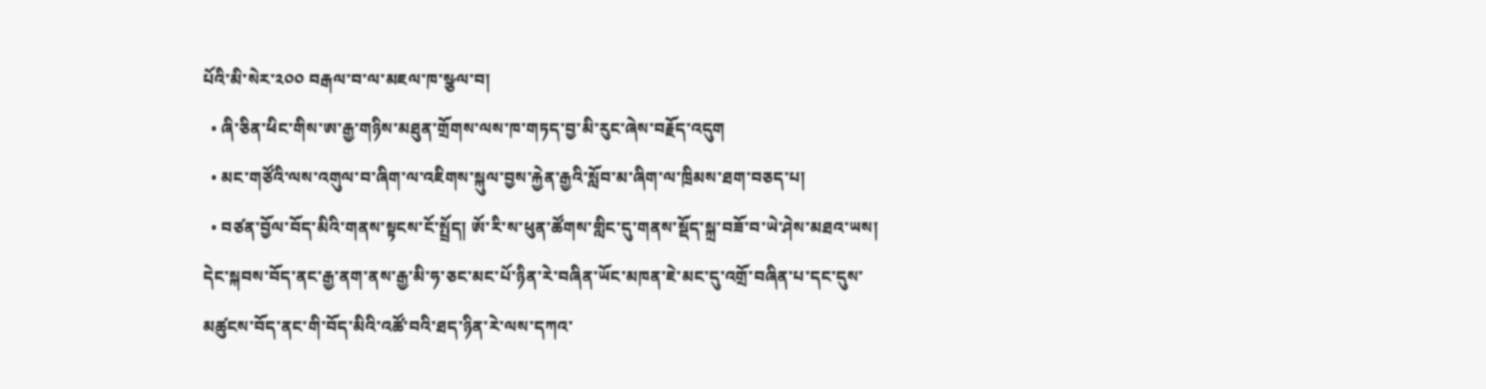པོའི་མི་སེར་༢༠༠ བརྒལ་བ་ལ་མཇལ་ཁ་སྩལ་བ།
  • ཞི་ཅིན་ཕིང་གིས་ཨ་རྒྱ་གཉིས་མཐུན་གྲོགས་ལས་ཁ་གཏད་བྱ་མི་རུང་ཞེས་བརྗོད་འདུག
  • མང་གཙོའི་ལས་འགུལ་བ་ཞིག་ལ་འཇིགས་སྐུལ་བྱས་རྐྱེན་རྒྱའི་སློབ་མ་ཞིག་ལ་ཁྲིམས་ཐག་བཅད་པ།
  • བཙན་བྱོལ་བོད་མིའི་གནས་སྟངས་ངོ་སྤྲོད། ཨོ་རི་ས་ཕུན་ཚོགས་གླིང་དུ་གནས་སྡོད་སྐྲ་བཟོ་བ་ཡེ་ཤེས་མཐའ་ཡས།
དེང་སྐབས་བོད་ནང་རྒྱ་ནག་ནས་རྒྱ་མི་ཧ་ཅང་མང་པོ་ཉིན་རེ་བཞིན་ཡོང་མཁན་ཇེ་མང་དུ་འགྲོ་བཞིན་པ་དང་དུས་མཚུངས་བོད་ནང་གི་བོད་མིའི་འཚོ་བའི་ཐད་ཉིན་རེ་ལས་དཀའ་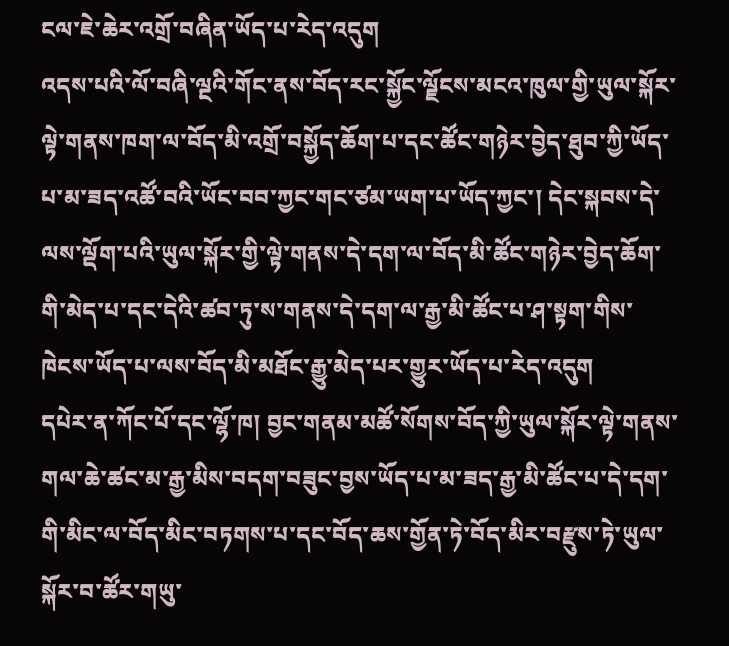ངལ་ཇེ་ཆེར་འགྲོ་བཞིན་ཡོད་པ་རེད་འདུག
འདས་པའི་ལོ་བཞི་ལྔའི་གོང་ནས་བོད་རང་སྐྱོང་ལྗོངས་མངའ་ཁུལ་གྱི་ཡུལ་སྐོར་ལྟེ་གནས་ཁག་ལ་བོད་མི་འགྲོ་བསྐྱོད་ཆོག་པ་དང་ཚོང་གཉེར་བྱེད་ཐུབ་ཀྱི་ཡོད་པ་མ་ཟད་འཚོ་བའི་ཡོང་བབ་ཀྱང་གང་ཙམ་ཡག་པ་ཡོད་ཀྱང་། དེང་སྐབས་དེ་ལས་ལྡོག་པའི་ཡུལ་སྐོར་གྱི་ལྟེ་གནས་དེ་དག་ལ་བོད་མི་ཚོང་གཉེར་བྱེད་ཆོག་གི་མེད་པ་དང་དེའི་ཚབ་ཏུ་ས་གནས་དེ་དག་ལ་རྒྱ་མི་ཚོང་པ་ཤ་སྟག་གིས་ཁེངས་ཡོད་པ་ལས་བོད་མི་མཐོང་རྒྱུ་མེད་པར་གྱུར་ཡོད་པ་རེད་འདུག
དཔེར་ན་ཀོང་པོ་དང་ལྷོ་ཁ། བྱང་གནམ་མཚོ་སོགས་བོད་ཀྱི་ཡུལ་སྐོར་ལྟེ་གནས་གལ་ཆེ་ཚང་མ་རྒྱ་མིས་བདག་བཟུང་བྱས་ཡོད་པ་མ་ཟད་རྒྱ་མི་ཚོང་པ་དེ་དག་གི་མིང་ལ་བོད་མིང་བཏགས་པ་དང་བོད་ཆས་གྱོན་ཏེ་བོད་མིར་བརྫུས་ཏེ་ཡུལ་སྐོར་བ་ཚོར་གཡུ་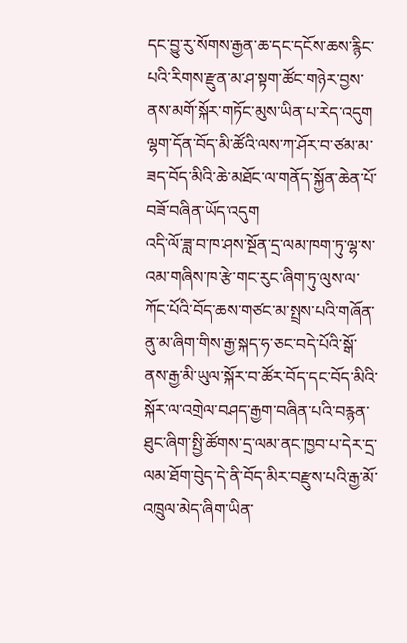དང་བྱུ་རུ་སོགས་རྒྱན་ཆ་དང་དངོས་ཆས་རྙིང་པའི་རིགས་རྫུན་མ་ཤ་སྟག་ཚོང་གཉེར་བྱས་ནས་མགོ་སྐོར་གཏོང་མུས་ཡིན་པ་རེད་འདུག ལྷག་དོན་བོད་མི་ཚོའི་ལས་ཀ་ཤོར་བ་ཙམ་མ་ཟད་བོད་མིའི་ཆེ་མཐོང་ལ་གནོད་སྐྱོན་ཆེན་པོ་བཟོ་བཞིན་ཡོད་འདུག
འདི་ལོ་ཟླ་བ་ཁ་ཤས་སྔོན་དྲ་ལམ་ཁག་ཏུ་ལྷ་ས་འམ་གཞིས་ཁ་རྩེ་གང་རུང་ཞིག་ཏུ་ལུས་ལ་ཀོང་པོའི་བོད་ཆས་གཙང་མ་སྤྲས་པའི་གཞོན་ནུ་མ་ཞིག་གིས་རྒྱ་སྐད་ཧ་ཅང་བདེ་པོའི་སྒོ་ནས་རྒྱ་མི་ཡུལ་སྐོར་བ་ཚོར་བོད་དང་བོད་མིའི་སྐོར་ལ་འགྲེལ་བཤད་རྒྱག་བཞིན་པའི་བརྙན་ཐུང་ཞིག་སྤྱི་ཚོགས་དྲ་ལམ་ནང་ཁྱབ་པ་དེར་དྲ་ལམ་ཐོག་བེུད་དེ་ནི་བོད་མིར་བརྫུས་པའི་རྒྱ་མོ་འཁྲུལ་མེད་ཞིག་ཡིན་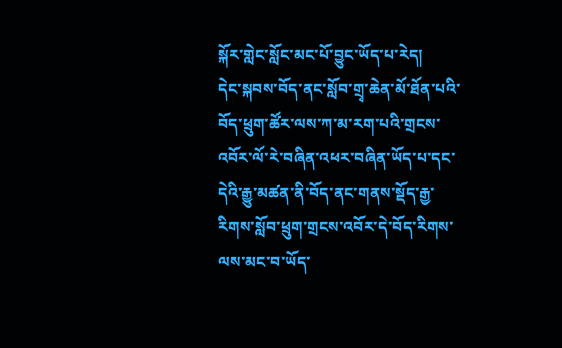སྐོར་གླེང་སློང་མང་པོ་བྱུང་ཡོད་པ་རེད།
དེང་སྐབས་བོད་ནང་སློབ་གྲྭ་ཆེན་མོ་ཐོན་པའི་བོད་ཕྲུག་ཚོར་ལས་ཀ་མ་རག་པའི་གྲངས་འབོར་ལོ་རེ་བཞིན་འཕར་བཞིན་ཡོད་པ་དང་དེའི་རྒྱུ་མཚན་ནི་བོད་ནང་གནས་སྡོད་རྒྱ་རིགས་སློབ་ཕྲུག་གྲངས་འབོར་དེ་བོད་རིགས་ལས་མང་བ་ཡོད་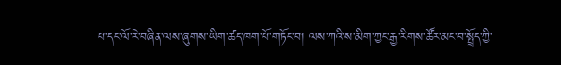པ་དང་ལོ་རེ་བཞིན་ལས་ཞུགས་ཡིག་ཚད་ཁག་པོ་གཏོང་བ། ལས་ཀའི་ས་མིག་ཀྱང་རྒྱ་རིགས་ཚོར་མང་བ་སྤྲོད་ཀྱི་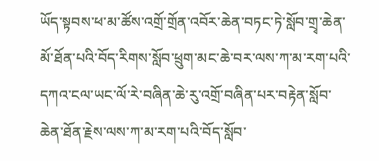ཡོད་སྟབས་ཕ་མ་ཚོས་འགྲོ་གྲོན་འབོར་ཆེན་བཏང་ཏེ་སློབ་གྲྭ་ཆེན་མོ་ཐོན་པའི་བོད་རིགས་སློབ་ཕྲུག་མང་ཆེ་བར་ལས་ཀ་མ་རག་པའི་དཀའ་ངལ་ཡང་ལོ་རེ་བཞིན་ཆེ་རུ་འགྲོ་བཞིན་པར་བརྟེན་སློབ་ཆེན་ཐོན་རྗེས་ལས་ཀ་མ་རག་པའི་བོད་སློབ་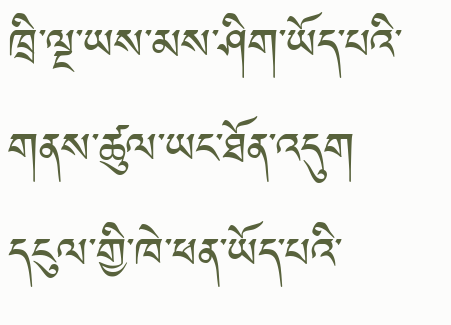ཁྲི་ལྔ་ཡས་མས་ཤིག་ཡོད་པའི་གནས་ཚུལ་ཡང་ཐོན་འདུག
དངུལ་གྱི་ཁེ་ཕན་ཡོད་པའི་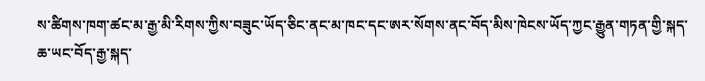ས་ཚིགས་ཁག་ཚང་མ་རྒྱ་མི་རིགས་ཀྱིས་བཟུང་ཡོད་ཅིང་ནང་མ་ཁང་དང་ཨར་སོགས་ནང་བོད་མིས་ཁེངས་ཡོད་ཀྱང་རྒྱུན་གཏན་གྱི་སྐད་ཆ་ཡང་བོད་རྒྱ་སྐད་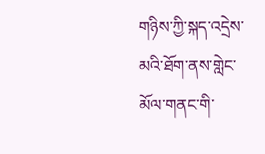གཉིས་ཀྱི་སྐད་འདྲེས་མའི་ཐོག་ནས་གླེང་མོལ་གནང་གི་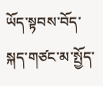ཡོད་སྟབས་བོད་སྐད་གཙང་མ་སྤྱོད་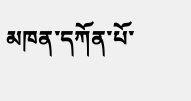མཁན་དཀོན་པོ་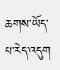ཆགས་ཡོད་པ་རེད་འདུག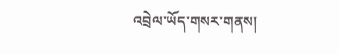འབྲེལ་ཡོད་གསར་གནས།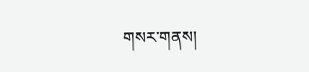གསར་གནས།